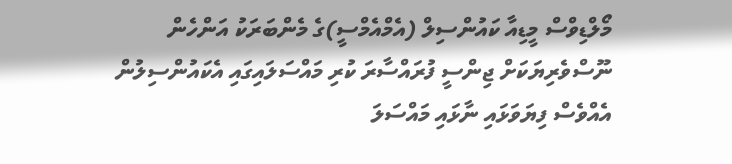މޯލްޑިވްސް މީޑިއާ ކައުންސިލް (އެމްއެމްސީ)ގެ މެންބަރަކު އަންހެން ނޫސްވެރިޔަކަށް ޖިންސީ ފުރައްސާރަ ކުރި މައްސަލައިގައި އެކައުންސިލުން އެއްވެސް ފިޔަވަޅައި ނާޅައި މައްސަލަ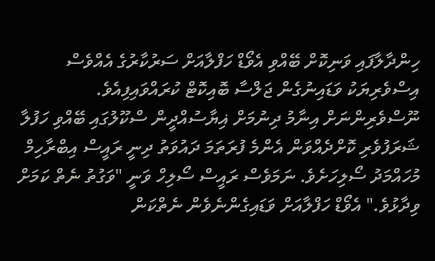ހިންދާލާފައި ވަނިކޮށް ބޭއްވި އެވޯޑް ހަފްލާއަށް ސަރުކާރުގެ އެއްވެސް އިސްވެރިޔަކު ވަޑައިނުގެން ޖަލްސާ ބޮއިކޮޓް ކުރައްވައިފިއެވެ.
ނޫސްވެރިންނަށް އިނާމު ދިނުމަށް ޣިޔާސުއްދީން ސްކޫލުގައި ބޭއްވި ހަފުލާ ޝަރަފުވެރި ކޮށްދެއްވަން އެންމެ ފުރަތަމަ ދައުވަތު ދިނީ ރައީސް އިބްރާހިމް މުހައްމަދު ސޯލިހަށެވެ. ނަމަވެސް ރައީސް ސޯލިހް ވަނީ "ވަގުތު ނެތް ކަމަށް ވިދާޅުވެ." އެވޯޑް ހަފްލާއަށް ވަޑައިގެންނެވެން ނެތްކަން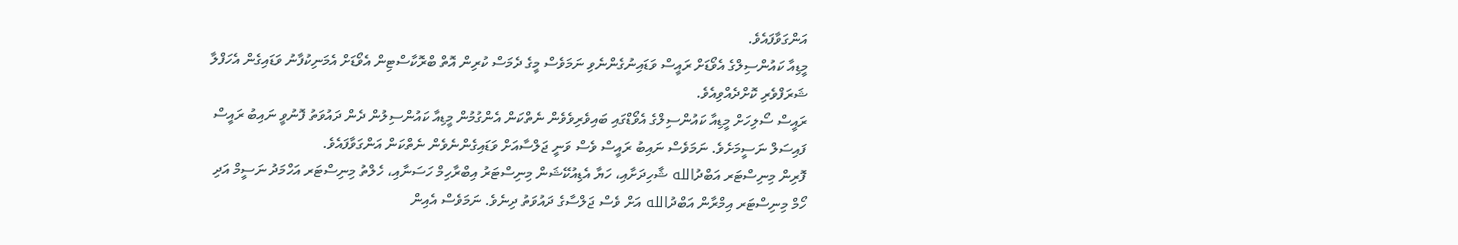އަންގަވާފައެވެ.
މީޑިއާ ކައުންސިލްގެ އެވޯޑަށް ރައީސް ވަޑައިނުގެންނެވި ނަމަވެސް މީގެ ދެމަސް ކުރިން އޮތް ބްރޮކާސްޓިން އެވޯޑަށް އެމަނިކުފާނު ވަޑައިގެން އެހަފްލާ ޝަރަފްވެރި ކޮށްދެއްވިއެވެ.
ރައީސް ސޯލިހަށް މީޑިއާ ކައުންސިލްގެ އެވޯޑްގައި ބައިވެރިވެވެން ނެތްކަން އެންގުމުން މީޑިއާ ކައުންސިލުން ދެން ދައުވަތު ފޮނުވީ ނައިބު ރައީސް ފައިސަލް ނަސީމަށެވެ. ނަމަވެސް ނައިބު ރައީސް ވެސް ވަނީ ޖަލްސާއަށް ވަޑައިގެންނެވެން ނެތްކަން އަންގަވާފައެވެ.
ފޮރިން މިނިސްޓަރ އަބްދުالله ޝާހިދަށާއި، ހަޔާ އެޑިއުކޭޝަން މިނިސްޓަރު އިބްރާހިމް ހަސަނާއި، ހެލްތު މިނިސްޓަރ އަހްމަދު ނަސީމް އަދި ހޯމް މިނިސްޓަރ އިމްރާން އަބްދުالله އަށް ވެސް ޖަލްސާގެ ދައުވަތު ދިނެވެ. ނަމަވެސް އެއިން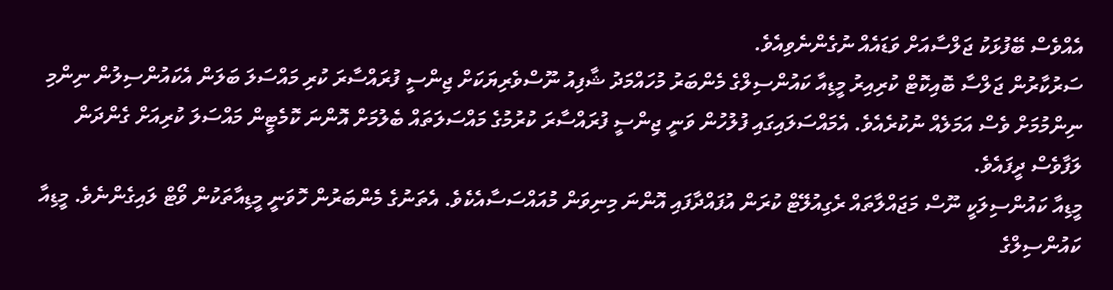އެއްވެސް ބޭފުޅަކު ޖަލްސާއަށް ވަޑައެއް ނުގެންނެވިއެވެ.
ސަރުކާރުން ޖަލްސާ ބޮއިކޮޓް ކުރިއިރު މީޑިއާ ކައުންސިލްގެ މެންބަރު މުހައްމަދު ޝާފިއު ނޫސްވެރިޔަކަށް ޖިންސީ ފުރައްސާރަ ކުރި މައްސަލަ ބަލަން އެކައުންސިލުން ނިންމި ނިންމުމަށް ވެސް އަމަލެއް ނުކުރެއެވެ. އެމައްސަލައިގައި ފުލުހުން ވަނީ ޖިންސީ ފުރައްސާރަ ކުރުމުގެ މައްސަލަތައް ބެލުމަށް އޮންނަ ކޮމެޓީން މައްސަލަ ކުރިއަށް ގެންދަން ލަފާވެސް ދީފައެވެ.
މީޑިއާ ކައުންސިލަކީ ނޫސް މަޖައްލާތައް ރެގިއުލޭޓް ކުރަން އުފައްދާފައި އޮންނަ މިނިވަން މުއައްސަސާއެކެވެ. އެތަނުގެ މެންބަރުން ހޮވަނީ މީޑިއާތަކުން ވޯޓް ލައިގެންނެވެ. މީޑިއާ ކައުންސިލްގެ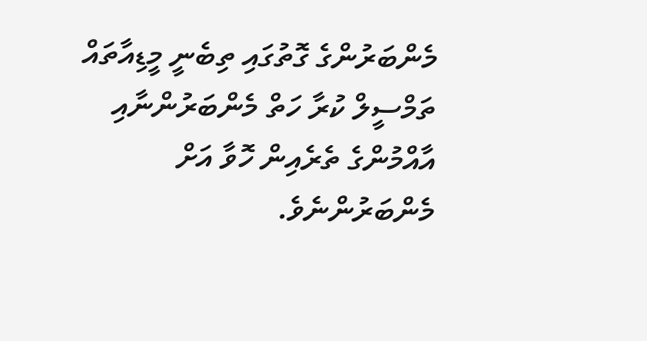މެންބަރުންގެ ގޮތުގައި ތިބެނީ މީޑިއާތައް ތަމްސީލް ކުރާ ހަތް މެންބަރުންނާއި އާއްމުންގެ ތެރެއިން ހޮވާ އަށް މެންބަރުންނެވެ.